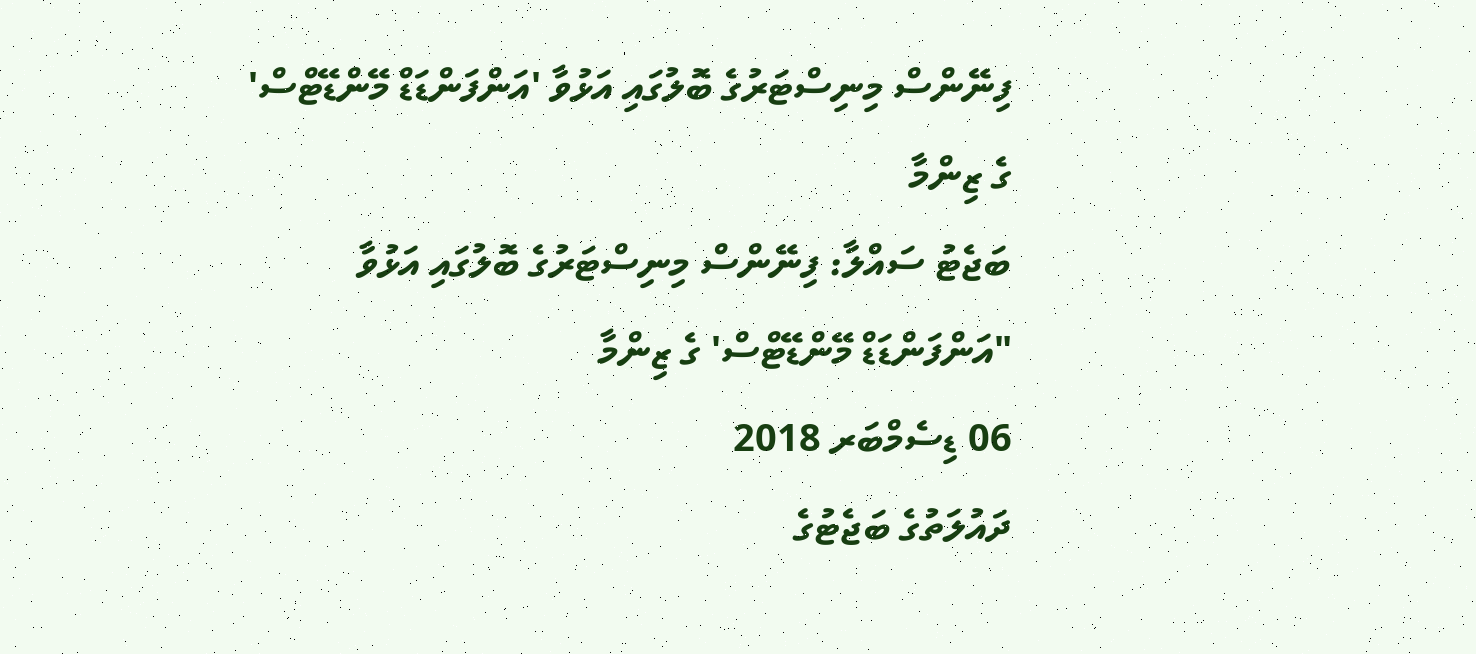ފިނޭންސް މިނިސްޓަރުގެ ބޮލުގައި އަޅުވާ 'އަންފަންޑަޑް މޭންޑޭޓްސް' ގެ ޒިންމާ
ބަޖެޓު ސައްލާ: ފިނޭންސް މިނިސްޓަރުގެ ބޮލުގައި އަޅުވާ "އަންފަންޑަޑް މޭންޑޭޓްސް' ގެ ޒިންމާ
06 ޑިސެމްބަރ 2018
ދައުލަތުގެ ބަޖެޓުގެ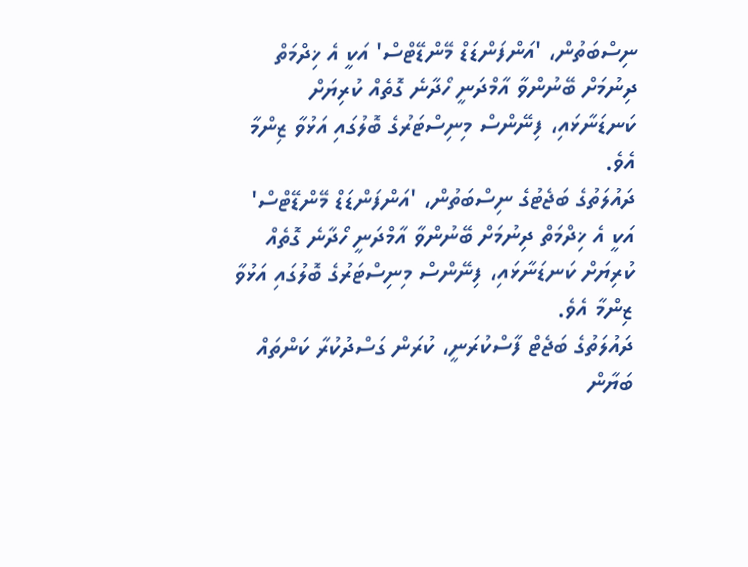ނިސްބަތުން، 'އަންފަންޑަޑް މޭންޑޭޓްސް' އަކީ އެ ޚިދްމަތް ދިނުމަށް ބޭނުންވާ އާމްދަނީ ހޯދާނެ ގޮތެއް ކުރިޔަށް ކަނޑަނާޅައި، ފިނޭންސް މިނިސްޓަރުގެ ބޮލުގައި އަޅުވާ ޒިންމާ އެވެ.
ދައުލަތުގެ ބަޖެޓުގެ ނިސްބަތުން، 'އަންފަންޑަޑް މޭންޑޭޓްސް' އަކީ އެ ޚިދްމަތް ދިނުމަށް ބޭނުންވާ އާމްދަނީ ހޯދާނެ ގޮތެއް ކުރިޔަށް ކަނޑަނާޅައި، ފިނޭންސް މިނިސްޓަރުގެ ބޮލުގައި އަޅުވާ ޒިންމާ އެވެ.
ދައުލަތުގެ ބަޖެޓް ފާސްކުރަނީ، ކުރަން ގަސްދުކުރާ ކަންތައް ބަޔާން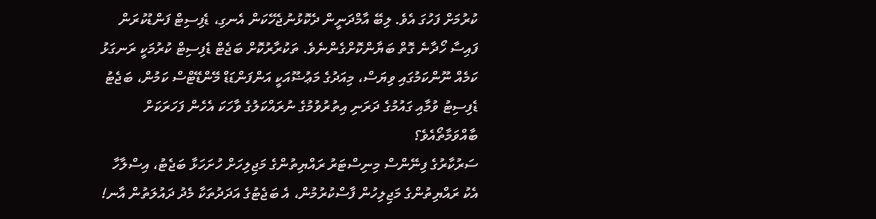ކުރުމަށް ފަހުގަ އެވެ. ލިބޭ އާމްދަނީން ދެކޮޅުނުޖެހޭކަން އެނގި، ޑެފިސިޓް ފަންޑުކުރަން ފައިސާ ހޯދާނެ ގޮތް ބަޔާންކޮށްގެންނެވެ. ތަކުރާރުކޮށް ބަޖެޓް ޑެފިސިޓް ކުރުމަކީ ރަނގަޅު ކަމެއް ނޫންކަމުގައި ވިޔަސް، މިއަދުގެ މަޢުޟޫއަކީ އަންފަންޑަޑް މޭންޑޭޓްސް ކަމުން، ބަޖެޓު ޑެފިސިޓު ވުމާއި ގައުމުގެ ދަރަނި އިތުރުވުމުގެ ނުރައްކަލުގެ ވާހަކަ އެހެން ފަހަރަކަށް ބާއްވަމާތޯއެވެ؟
ސަރުކާރުގެ ފިނޭންސް މިނިސްޓަރު ރައްޔިތުންގެ މަޖިލިހަށް ހުށަހަޅާ ބަޖެޓު، އިސްލާހާ އެކު ރައްޔިތުންގެ މަޖިލިހުން ފާސްކުރުމުން، އެ ބަޖެޓުގެ އަދަދުތަކާ މެދު ދައުލަތުން އާނ!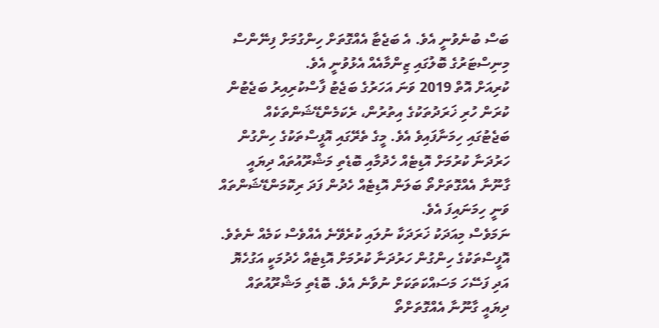ބަސް ބުނެވުނީ އެވެ. އެ ބަޖެޓާ އެއްގޮތަށް ހިންގުމަށް ފިނޭންސް މިނިސްޓަރުގެ ބޮލުގައި ޒިންމާއެއް އެޅުވުނީ އެވެ.
ކުރިއަށް އޮތް 2019 ވަނަ އަހަރުގެ ބަޖެޓު ފާސްކުރިއިރު ބަޖެޓުން ކުރަން ހުރި ޚަރަދުތަކުގެ އިތުރުން، ރެކަމެންޑޭޝަންތަކެއް ބަޖެޓުގައި ހިމަނާފައިވެ އެވެ. މީގެ ތެރޭގައި އޮފީސްތަކުގެ ހިންގުން ހަރުދަނާ ކުރުމަށް އޮޑިޓެއް ހެދުމާއި ބޮޑެތި މަޝްރޫއުތައް ދިޔައީ ގާނޫނާ އެއްގޮތަށްތޯ ބަލަން އޮޑިޓެއް ހެދުން ފަދަ ރިކޮމަންޑޭޝަންތައް ވަނީ ހިމަނައިފަ އެވެ.
ނަމަވެސް މިއަދަކު ޚަރަދަކާ ނުލައި ކުރެވޭނެ އެއްވެސް ކަމެއް ނެތެވެ. އޮފީސްތަކުގެ ހިންގުން ހަރުދަނާ ކުރުމަށް އޮޑިޓެއް ހެދުމަކީ އަގުހެޔޮ އަދި ފަސޭހަ މަސައްކަތަކަށް ނުވާނެ އެވެ. ބޮޑެތި މަޝްރޫއުތައް ދިޔައީ ގާނޫނާ އެއްގޮތަށްތޯ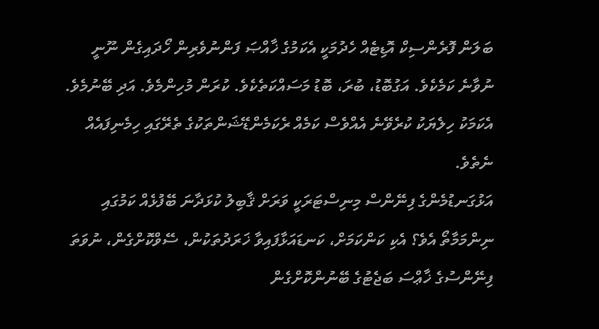ބަލަން ފޮރެންސިކް އޮޑިޓެއް ހެދުމަކީ އެކަމުގެ ޚާއްޞަ ފަންނުވެރިން ހޯދައިގެން ނޫނީ ނުވާނެ ކަމެކެވެ. އަގުބޮޑު، ބުރަ، ބޮޑު މަސައްކަތެކެވެ. ކުރަން މުހިންމެވެ. އަދި ބޭނުމެވެ. އެކަމަކު ހިލެޔަކު ކުރެވޭނެ އެއްވެސް ކަމެއް ރެކަމެންޑޭޝަންތަކުގެ ތެރޭގައި ހިމެނިފައެއް ނެތެވެ.
އަޅުގަނޑުމެންގެ ފިނޭންސް މިނިސްޓަރަކީ ވަރަށް ޤާބިލު ކުޅަދާނަ ބޭފުޅެއް ކަމުގައި ނިންމަމާތޯ އެވެ؟ އެކި ކަންކަމަށް، ކަނޑައަޅާފައިވާ ޚަރަދުތަކުން، ސޭވްކޮށްގެން، ނުވަތަ ފިނޭންސުގެ ޚާޢްސަ ބަޖެޓުގެ ބޭނުންކޮށްގެން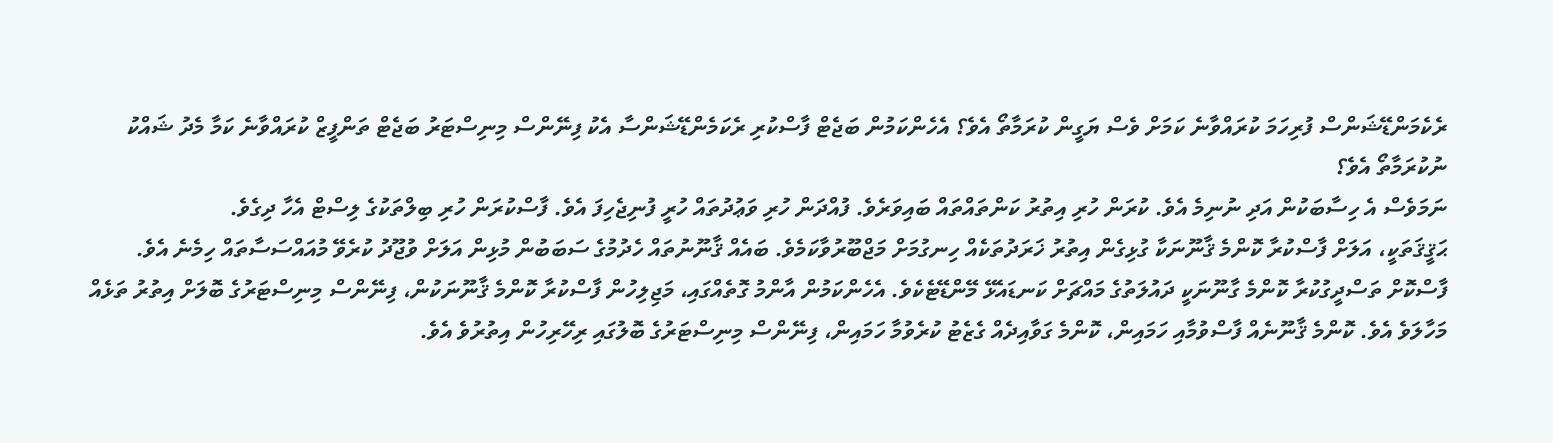ރެކެމަންޑޭޝަންސް ފުރިހަމަ ކުރައްވާނެ ކަމަށް ވެސް ޔަގީން ކުރަމާތޯ އެވެ؟ އެހެންކަމުން ބަޖެޓް ފާސްކުރި ރެކަމެންޑޭޝަންސާ އެކު ފިނޭންސް މިނިސްޓަރު ބަޖެޓް ތަންފީޒް ކުރައްވާނެ ކަމާ މެދު ޝައްކު ނުކުރަމާތޯ އެވެ؟
ނަމަވެސް އެ ހިސާބަކުން އަދި ނުނިމެ އެވެ. ކުރަން ހުރި އިތުރު ކަންތައްތައް ބައިވަރެވެ. ފުއްދަން ހުރި ވަޢުދުތައް ހުރީ ފުނިޖެހިފަ އެވެ. ފާސްކުރަން ހުރި ބިލްތަކުގެ ލިސްޓް އެހާ ދިގެވެ.
ޙަޤީޤަތަކީ، އަލަށް ފާސްކުރާ ކޮންމެ ޤާނޫނަކާ ގުޅިގެން އިތުރު ޚަރަދުތަކެއް ހިނގުމަށް މަޖްބޫރުވާކަމެވެ. ބައެއް ޤާނޫނުތައް ހެދުމުގެ ސަބަބުން މުޅިން އަލަށް ވުޖޫދު ކުރެވޭ މުއައްސަސާތައް ހިމެނެ އެވެ. ފާސްކޮށް ތަސްދީގުކުރާ ކޮންމެ ގާނޫނަކީ ދައުލަތުގެ މައްޗަށް ކަނޑައެޅޭ މޭންޑޭޓެކެވެ. އެހެންކަމުން އާންމު ގޮތެއްގައި، މަޖިލިހުން ފާސްކުރާ ކޮންމެ ޤާނޫނަކުން، ފިނޭންސް މިނިސްޓަރުގެ ބޮލަށް އިތުރު ތަޅެއް މަހާލަވެ އެވެ. ކޮންމެ ޤާނޫނެއް ފާސްވުމާއި ހަމައިން، ކޮންމެ ގަވާއިދެއް ގެޒެޓު ކުރެވުމާ ހަމައިން، ފިނޭންސް މިނިސްޓަރުގެ ބޮލުގައި ރިހޭރިހުން އިތުރުވެ އެވެ.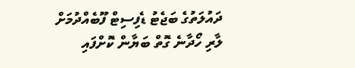ދައުލަތުގެ ބަޖެޓު ޑެފިސިޓް ފޫބެއްދުމަށް ލާރި ހޯދާނެ ގޮތް ބަޔާން ކޮށްފައި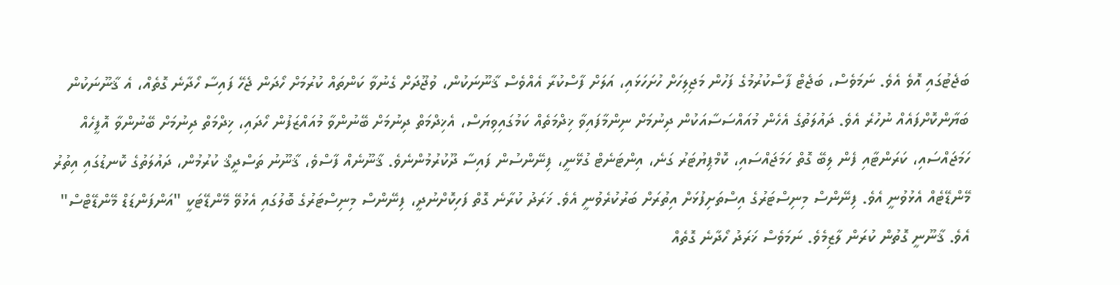ބަޖެޓުގައި އޮވެ އެވެ. ނަމަވެސް، ބަޖެޓް ފާސްކުރުމުގެ ފަހުން މަޖިލިހަށް ހުށަހަޅައި، އަލަށް ފާސްކުރާ އެއްވެސް ޤާނޫނަކުން، ވުޖޫދަށް ގެނުވާ ކަންތައް ކުރުމަށް ހޯދަން ޖެހޭ ފައިސާ ހޯދާނެ ގޮތެއް، އެ ޤާނޫނަކުން ބަޔާންކޮށްފައެއް ނުހުރެ އެވެ. ދައުލަތުގެ އެހެން މުއައްސަސާއަކުން ދިނުމަށް ނިންމާފައިވާ ޚިދްމަތެއް ކަމުގައިވިޔަސް، އެޚިދްމަތް ދިނުމަށް ބޭނުންވާ މުއައްޒަފުން ހޯދައި، ޚިދްމަތް ދިނުމަށް ބޭނުންވާ އޮފީހެއް ހަމަޖައްސައި، ކަރަންޓާއި ފެން ލިބޭ ގޮތް ހަމަޖައްސައި، ކޮމްޕިޔުޓަރު ގަނެ، އިންޓަނެޓް ގުޅޭނީ، ފިނޭންސުން ފައިސާ ދޫކުރުމުންނެވެ. ޤާނޫނެއް ފާސްވެ، ޤާނޫނު ތަސްދީޤް ކުރުމުން، ދައުލަތުގެ ކޮނޑުގައި އިތުރު މޭންޑޭޓެއް އެޅުވުނީ އެވެ. ފިނޭންސް މިނިސްޓަރުގެ އިސްތަށިފުޅަށް އިތުރަށް ބަރުކުރެވުނީ އެވެ. ޚަރަދު ކުރާނެ ގޮތް ފަހިކޮށްނުދީ، ފިނޭންސް މިނިސްޓަރުގެ ބޮލުގައި އެޅުވޭ މޭންޑޭޓަކީ "އަންފަންޑަޑް މޭންޑޭޓްސް" އެވެ. ޤާނޫނީ ގޮތުން ކުރަން ލާޒިމެވެ. ނަމަވެސް ޚަރަދު ހޯދާނެ ގޮތެއް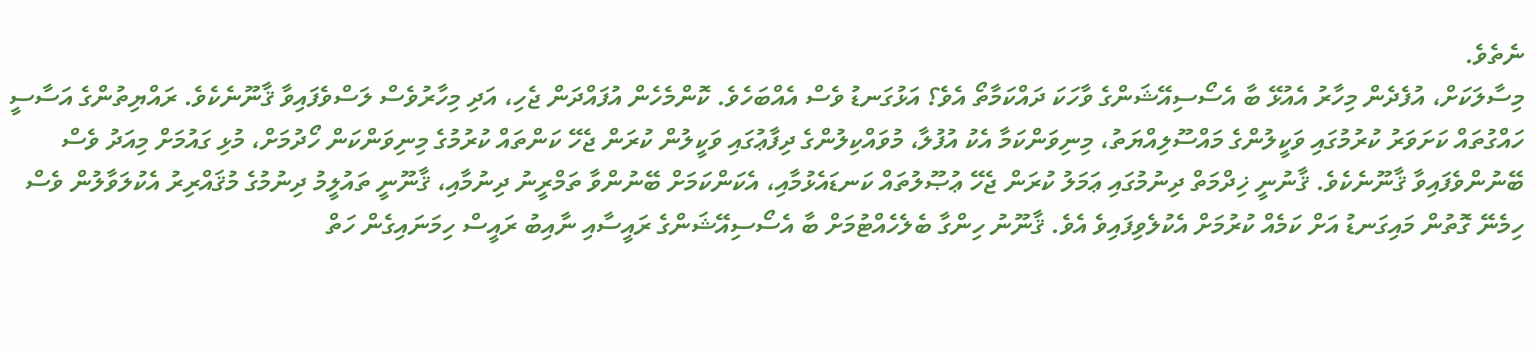ނެތެވެ.
މިސާލަކަށް، އުފެދެން މިހާރު އެއުޅޭ ބާ އެސޯސިއޭޝަންގެ ވާހަކަ ދައްކަމާތޯ އެވެ؟ އަޅުގަނޑު ވެސް އެއްބަހެވެ. ކޮންމެހެން އުފައްދަން ޖެހި، އަދި މިހާރުވެސް ލަސްވެފައިވާ ޤާނޫނެކެވެ. ރައްޔިތުންގެ އަސާސީ ހައްގުތައް ކަށަވަރު ކުރުމުގައި ވަކީލުންގެ މައްސޫލިއްޔަތު، މިނިވަންކަމާ އެކު އުފުލާ، މުވައްކިލުންގެ ދިފާޢުގައި ވަކީލުން ކުރަން ޖެހޭ ކަންތައް ކުރުމުގެ މިނިވަންކަން ހޯދުމަށް، މުޅި ގައުމަށް މިއަދު ވެސް ބޭނުންވެފައިވާ ޤާނޫނެކެވެ. ޤާނުނީ ޚިދްމަތް ދިނުމުގައި ޢަމަލު ކުރަން ޖެހޭ ޢުޞޫލުތައް ކަނޑައެޅުމާއި، އެކަންކަމަށް ބޭނުންވާ ތަމްރީނު ދިނުމާއި، ޤާނޫނީ ތައުލީމު ދިނުމުގެ މުޤައްރިރު އެކުލަވާލުން ވެސް ހިމެނޭ ގޮތުން މައިގަނޑު އަށް ކަމެއް ކުރުމަށް އެކުލެވިފައިވެ އެވެ. ޤާނޫނު ހިންގާ ބެލެހެއްޓުމަށް ބާ އެސޯސިއޭޝަންގެ ރައީސާއި ނާއިބު ރައީސް ހިމަނައިގެން ހަތް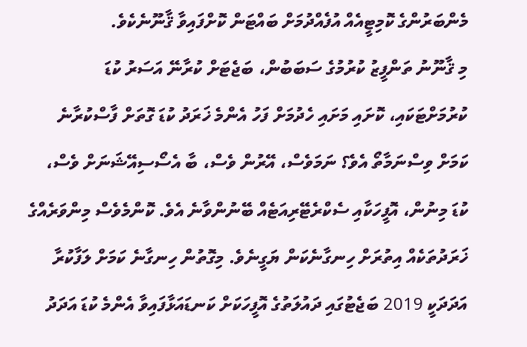މެންބަރުންގެ ކޮމިޓީއެއް އުފެއްދުމަށް ބައްޓަން ކޮށްފައިވާ ޤާނޫނެކެވެ.
މި ޤާނޫނު ތަންފީޒު ކުރުމުގެ ސަބަބުން، ބަޖެޓަށް ކުރާނޭ އަސަރު ކުޑަ ކުރުމަށްޓަކައި، ކޮށައި މަށައި ހެދުމަށް ފަހު އެންމެ ޚަރަދު ކުޑަ ގޮތަށް ފާސްކުރާނެ ކަމަށް ވިސްނަމާތޯ އެވެ؟ ނަމަވެސް، އޭރުން ވެސް، ބާ އެސޯސިއޭޝަނަށް ވެސް، ކުޑަ މިނުން، އޮފީހަކާއި ސެކްރެޓޭރިއަޓެއް ބޭނުންވާނެ އެވެ. ކޮންމެވެސް މިންވަރެއްގެ ޚަރަދުތަކެއް އިތުރަށް ހިނގާނެކަން ޔަގީނެވެ. މިގޮތުން ހިނގާނެ ކަމަށް ލަފާކުރާ އަދަދަކީ 2019 ބަޖެޓުގައި ދައުލަތުގެ އޮފީހަކަށް ކަނޑައަޅާފައިވާ އެންމެ ކުޑަ އަދަދު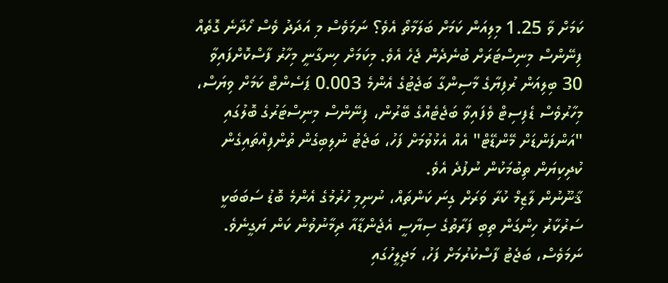ކަމަށް ވާ 1.25 މިލިއަން ކަމަށް ބަލަމާތޯ އެވެ؟ ނަމަވެސް މި އަދަދު ވެސް ހޯދާނެ ގޮތެއް ފިނޭންސް މިނިސްޓަރަށް ބުނެދެން ޖެހެ އެވެ. މިކަމަށް ހިނގާނީ މިހާރު ފާސްކޮށްފައިވާ 30 ބިލިއަން ރުފިޔާގެ މާސިންގާ ބަޖެޓުގެ އެންމެ 0.003 ޕަސެންޓް ކަމަށް ވިޔަސް، މިހާރުވެސް ޑެފިސިޓް ވެފައިވާ ބަޖެޓެއްގެ ބޭރުން، ފިނޭންސް މިނިސްޓަރުގެ ބޮލުގައި "އަންފަންޑަށް މޭންޑޭޓް" އެއް އެޅުވުމަށް ފަހު، ބަޖެޓު ނުލިބިގެން ތުންފިއްތައިގެން ކުދިކިޔަން ތިބުމަކުން ނުފުދެ އެވެ.
ޤާނޫނުން ލާޒިމް ކުރާ ވަރަށް ގިނަ ކަންތައް، ނުނިމި ހުރުމުގެ އެންމެ ބޮޑު ސަބަބަކީ ސަރުކާރު ހިންގަން ތިބި ފަރާތުގެ ސިޔާސީ އެޖެންޑާއާ ދިމާނުވުން ކަން ޔަގީނެވެ. ނަމަވެސް، ބަޖެޓު ފާސްކުރުމަށް ފަހު، މަޖިލީހުގައި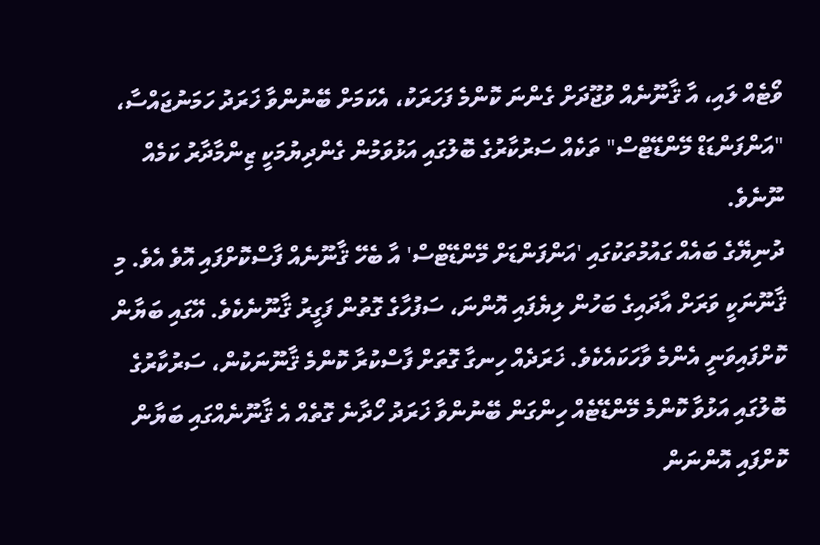ވޯޓެއް ލައި، އާ ޤާނޫނެއް ވުޖޫދަށް ގެންނަ ކޮންމެ ފަހަރަކު، އެކަމަށް ބޭނުންވާ ޚަރަދު ހަމަނުޖައްސާ، "އަންފަންޑަޑް މޭންޑޭޓްސް" ތަކެއް ސަރުކާރުގެ ބޮލުގައި އަޅުވަމުން ގެންދިޔުމަކީ ޒިންމާދާރު ކަމެއް ނޫނެވެ.
ދުނިޔޭގެ ބައެއް ގައުމުތަކުގައި 'އަންފަންޑަށް މޭންޑޭޓްސް' އާ ބެހޭ ޤާނޫނެއް ފާސްކޮށްފައި އޮވެ އެވެ. މި ޤާނޫނަކީ ވަރަށް އާދައިގެ ބަހުން ލިޔެފައި އޮންނަ، ސަފުހާގެ ގޮތުން ފަގީރު ޤާނޫނެކެވެ. އޭގައި ބަޔާން ކޮށްފައިވަނީ އެންމެ ވާހަކައެކެވެ. ޚަރަދެއް ހިނގާ ގޮތަށް ފާސްކުރާ ކޮންމެ ޤާނޫނަކުން، ސަރުކާރުގެ ބޮލުގައި އަޅުވާ ކޮންމެ މޭންޑޭޓެއް ހިންގަން ބޭނުންވާ ޚަރަދު ހޯދާނެ ގޮތެއް އެ ޤާނޫނެއްގައި ބަޔާން ކޮށްފައި އޮންނަން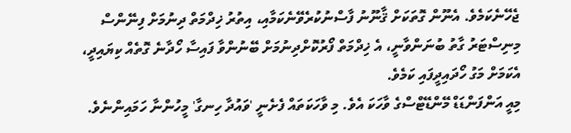ޖެހޭނެކަމެވެ. އެނޫން ގޮތަކަށް ޤާނޫނު ފާސްނުކުރެވޭނެކަމާއި، އިތުރު ޚިދްމަތް ދިނުމަށް ފިނޭންސް މިނިސްޓަރު ގާތު ބުނަންވާނީ، އެ ޚިދްމަތް ފޯރުކޮށްދިނުމަށް ބޭނުންވާ ފައިސާ ހޯދާނެ ގޮތެއް ކިޔައިދީ، އެކަމަށް މަގު ހޯދައިދީފައި ކަމެވެ.
މިއީ އަންފަންޑަޑް މޭންޑޭޓްސްގެ ވާހަކަ އެވެ. މި ވާހަކަތައް ފެށެނީ 'ވައުދާ ހިނގާ' މީހުންނާ ހަމައިންނެވެ.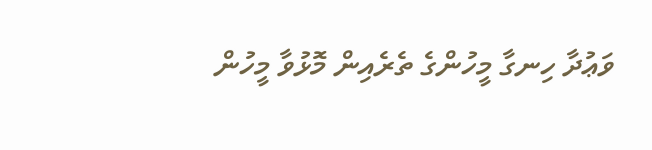ވަޢުދާ ހިނގާ މީހުންގެ ތެރެއިން މޮޅުވާ މީހުން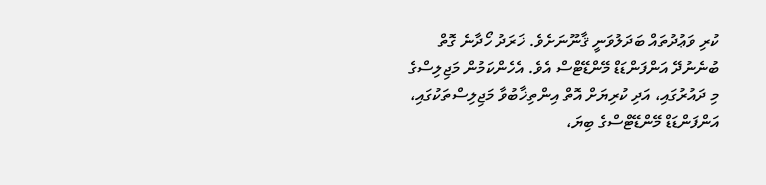ކުރި ވަޢުދުތައް ބަދަލުވަނީ ޤާނޫނަށެވެ. ޚަރަދު ހޯދާނެ ގޮތް ބުނެނުދޭ އަންފަންޑަޑް މޭންޑޭޓްސް އެވެ. އެހެންކަމުން މަޖިލިސްގެ މި ދައުރުގައި، އަދި ކުރިޔަށް އޮތް އިންތިޚާބުވާ މަޖިލިސްތަކުގައި، އަންފަންޑަޑް މޭންޑޭޓްސްގެ ބިޔަ،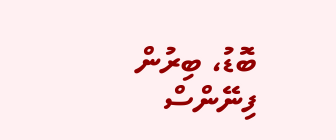ބޮޑު، ބިރުން ފިނޭންސް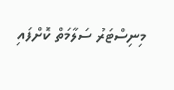މިނިސްޓަރު ސަލާމަތް ކޮށްފައި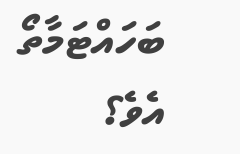ބަހައްޓަމާތޯ އެވެ؟